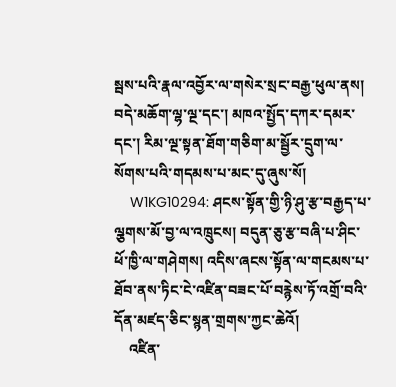སྦས་པའི་རྣལ་འབྱོར་ལ་གསེར་སྲང་བརྒྱ་ཕུལ་ནས། བདེ་མཆོག་ལྷ་ལྔ་དང་། མཁའ་སྤྱོད་དཀར་དམར་དང་། རིམ་ལྔ་སྟན་ཐོག་གཅིག་མ་སྦྱོར་དྲུག་ལ་སོགས་པའི་གདམས་པ་མང་དུ་ཞུས་སོ།
    W1KG10294: ཤངས་སྟོན་གྱི་ཉི་ཤུ་རྩ་བརྒྱད་པ་ལྕགས་མོ་བྱ་ལ་འཁྲུངས། བདུན་ཅུ་རྩ་བཞི་པ་ཤིང་ཕོ་ཁྱི་ལ་གཤེགས། འདིས་ཞངས་སྟོན་ལ་གངམས་པ་ཐོབ་ནས་ཏིང་ངེ་འཛིན་བཟང་པོ་བརྙེས་ཏོ་འགྲོ་བའི་དོན་མཛད་ཅིང་སྙན་གྲགས་ཀྱང་ཆེའོ།
    འཛིན་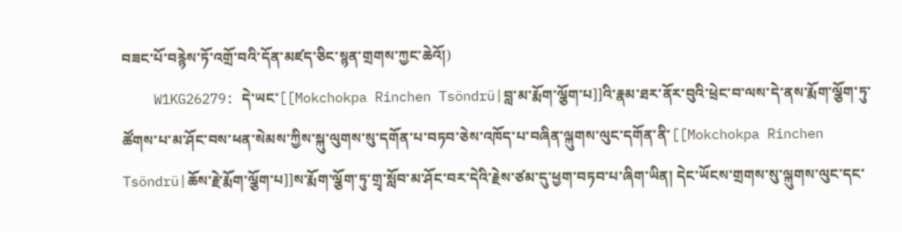བཟང་པོ་བརྙེས་ཏོ་འགྲོ་བའི་དོན་མཛད་ཅིང་སྙན་གྲགས་ཀྱང་ཆེའོ།)
    W1KG26279: དེ་ཡང་[[Mokchokpa Rinchen Tsöndrü|བླ་མ་རྨོག་ལྕོག་པ]]འི་རྣམ་ཐར་ནོར་བུའི་ཕྲེང་བ་ལས་དེ་ནས་རྨོག་ལྕོག་ཏུ་ཚོགས་པ་མ་ཤོང་བས་ཕན་སེམས་ཀྱིས་སྐུ་ལུགས་སུ་དགོན་པ་བཏབ་ཅེས་འཁོད་པ་བཞིན་ལྐུགས་ལུང་དགོན་ནི་[[Mokchokpa Rinchen Tsöndrü|ཆོས་རྗེ་རྨོག་ལྕོག་པ]]ས་རྨོག་ལྕོག་ཏུ་གྲྭ་སློབ་མ་ཤོང་བར་དེའི་རྗེས་ཙམ་དུ་ཕྱག་བཏབ་པ་ཞིག་ཡིན། དེང་ཡོངས་གྲགས་སུ་ལྐུགས་ལུང་དང་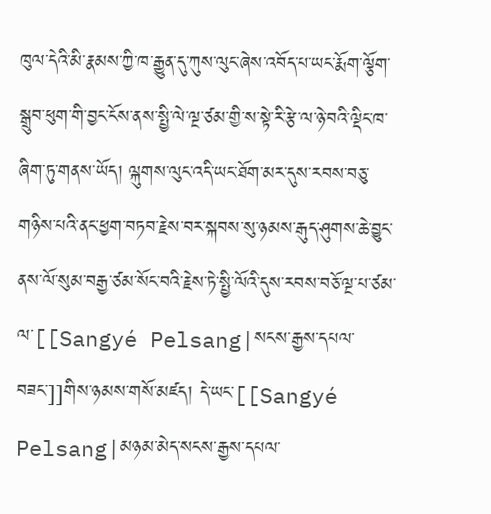ཁུལ་དེའི་མི་རྣམས་ཀྱི་ཁ་རྒྱུན་དུ་ཀུས་ལུང་ཞེས་འབོད་པ་ཡང་རྨོག་ལྕོག་སྒྲུབ་ཕུག་གི་བྱང་ངོས་ནས་སྤྱི་ལེ་ལྔ་ཙམ་གྱི་ས་སྟེ་རི་རྩེ་ལ་ཉེ་བའི་ལྡིང་ཁ་ཞིག་ཏུ་གནས་ཡོད། ལྐུགས་ལུང་འདི་ཡང་ཐོག་མར་དུས་རབས་བཅུ་གཉིས་པའི་ནང་ཕྱག་བཏབ་རྗེས་བར་སྐབས་སུ་ཉམས་རྒུད་ཤུགས་ཆེ་བྱུང་ནས་ལོ་སུམ་བརྒྱ་ཙམ་སོང་བའི་རྗེས་ཏེ་སྤྱི་ལོའི་དུས་རབས་བཅོ་ལྔ་པ་ཙམ་ལ་[[Sangyé Pelsang|སངས་རྒྱས་དཔལ་བཟང་]]གིས་ཉམས་གསོ་མཛད། དེ་ཡང་[[Sangyé Pelsang|མཉམ་མེད་སངས་རྒྱས་དཔལ་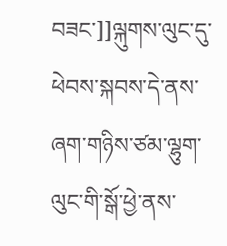བཟང་]]ལྐུགས་ལུང་དུ་ཕེབས་སྐབས་དེ་ནས་ཞག་གཉིས་ཙམ་ལྷུག་ལུང་གི་སྒོ་ཕྱེ་ནས་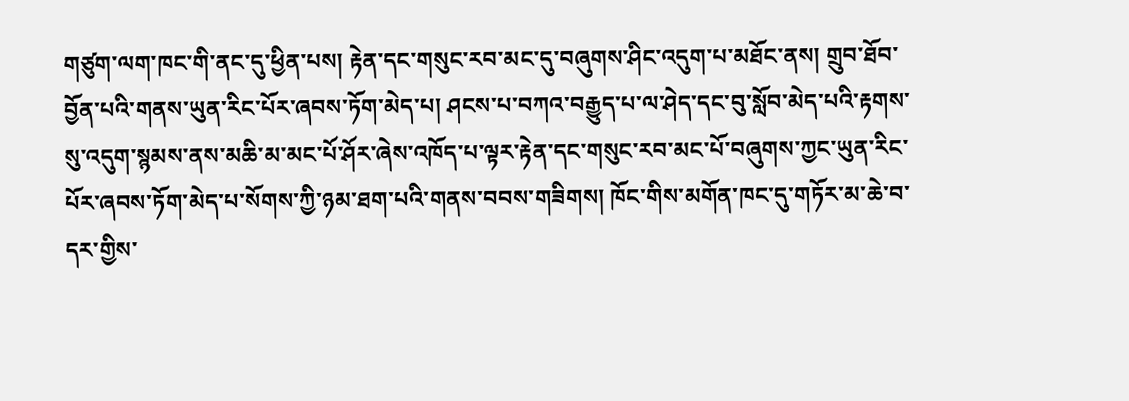གཙུག་ལག་ཁང་གི་ནང་དུ་ཕྱིན་པས། རྟེན་དང་གསུང་རབ་མང་དུ་བཞུགས་ཤིང་འདུག་པ་མཐོང་ནས། གྲུབ་ཐོབ་བྱོན་པའི་གནས་ཡུན་རིང་པོར་ཞབས་ཏོག་མེད་པ། ཤངས་པ་བཀའ་བརྒྱུད་པ་ལ་ཤེད་དང་བུ་སློབ་མེད་པའི་རྟགས་སུ་འདུག་སྙམས་ནས་མཆི་མ་མང་པོ་ཤོར་ཞེས་འཁོད་པ་ལྟར་རྟེན་དང་གསུང་རབ་མང་པོ་བཞུགས་ཀྱང་ཡུན་རིང་པོར་ཞབས་ཏོག་མེད་པ་སོགས་ཀྱི་ཉམ་ཐག་པའི་གནས་བབས་གཟིགས། ཁོང་གིས་མགོན་ཁང་དུ་གཏོར་མ་ཆེ་བ་དར་གྱིས་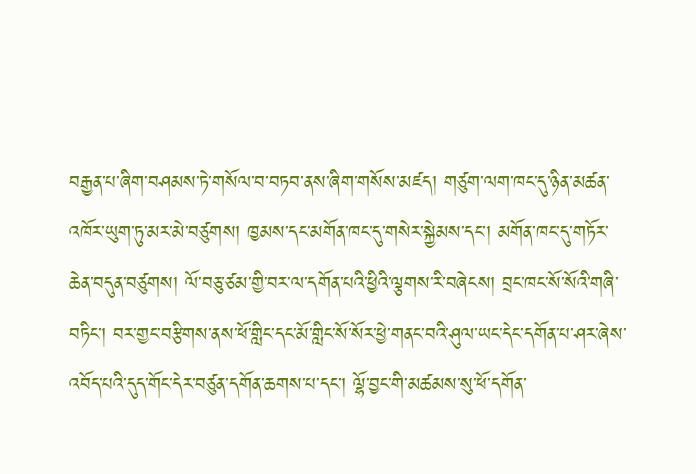བརྒྱན་པ་ཞིག་བཤམས་ཏེ་གསོལ་བ་བཏབ་ནས་ཞིག་གསོས་མཛད། གཙུག་ལག་ཁང་དུ་ཉིན་མཚན་འཁོར་ཡུག་ཏུ་མར་མེ་བཙུགས། ཁྱམས་དང་མགོན་ཁང་དུ་གསེར་སྐྱེམས་དང་། མགོན་ཁང་དུ་གཏོར་ཆེན་བདུན་བཙུགས། ལོ་བཅུ་ཙམ་གྱི་བར་ལ་དགོན་པའི་ཕྱིའི་ལྕགས་རི་བཞེངས། བྲང་ཁང་སོ་སོའི་གཞི་བཏིང་། བར་གྱང་བརྩིགས་ནས་ཕོ་གླིང་དང་མོ་གླིང་སོ་སོར་ཕྱེ་གནང་བའི་ཤུལ་ཡང་དེང་དགོན་པ་ཤར་ཞེས་འབོད་པའི་དུད་གོང་དེར་བཙུན་དགོན་ཆགས་པ་དང་། ལྷོ་བྱང་གི་མཚམས་སུ་ཕོ་དགོན་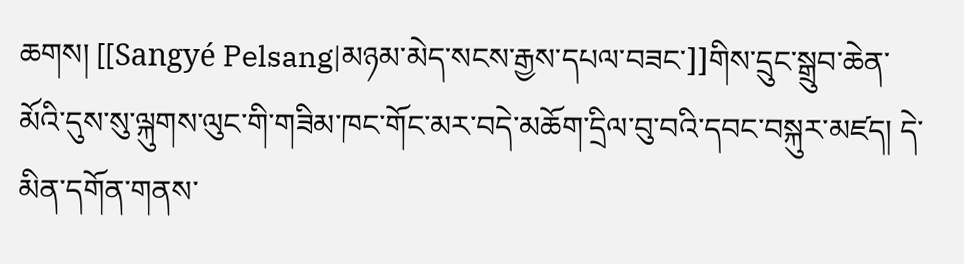ཆགས། [[Sangyé Pelsang|མཉམ་མེད་སངས་རྒྱས་དཔལ་བཟང་]]གིས་དྲུང་སྒྲུབ་ཆེན་མོའི་དུས་སུ་ལྐུགས་ལུང་གི་གཟིམ་ཁང་གོང་མར་བདེ་མཆོག་དྲིལ་བུ་བའི་དབང་བསྐུར་མཛད། དེ་མིན་དགོན་གནས་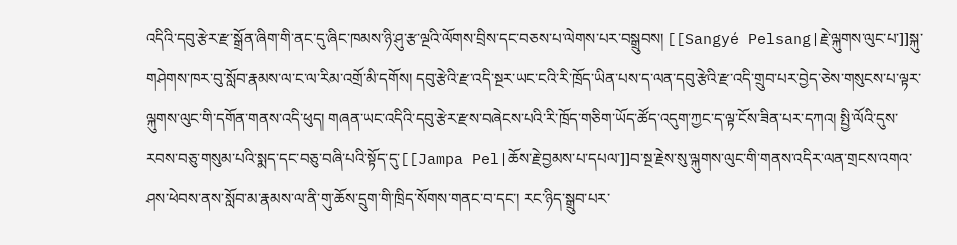འདིའི་དབུ་རྩེར་རྫ་སྒྲོན་ཞིག་གི་ནང་དུ་ཞིང་ཁམས་ཉི་ཤུ་རྩ་ལྔའི་ལོགས་བྲིས་དང་བཅས་པ་ལེགས་པར་བསྒྲུབས། [[Sangyé Pelsang|རྗེ་ལྐུགས་ལུང་པ་]]སྐུ་གཤེགས་ཁར་བུ་སློབ་རྣམས་ལ་ང་ལ་རིམ་འགྲོ་མི་དགོས། དབུ་རྩེའི་རྫ་འདི་སྔར་ཡང་ངའི་རི་ཁྲོད་ཡིན་པས་ད་ལན་དབུ་རྩེའི་རྫ་འདི་གྲུབ་པར་བྱེད་ཅེས་གསུངས་པ་ལྟར་ལྐུགས་ལུང་གི་དགོན་གནས་འདི་ཕུད། གཞན་ཡང་འདིའི་དབུ་རྩེར་རྫས་བཞེངས་པའི་རི་ཁྲོད་གཅིག་ཡོད་ཚོད་འདུག་ཀྱང་ད་ལྟ་ངོས་ཟིན་པར་དཀའ། སྤྱི་ལོའི་དུས་རབས་བཅུ་གསུམ་པའི་སྨད་དང་བཅུ་བཞི་པའི་སྟོད་དུ་[[Jampa Pel|ཆོས་རྗེ་བྱམས་པ་དཔལ་]]བ་སྔ་རྗེས་སུ་ལྐུགས་ལུང་གི་གནས་འདིར་ལན་གྲངས་འགའ་ཤས་ཕེབས་ནས་སློབ་མ་རྣམས་ལ་ནི་གུ་ཆོས་དྲུག་གི་ཁྲིད་སོགས་གནང་བ་དང་། རང་ཉིད་སྒྲུབ་པར་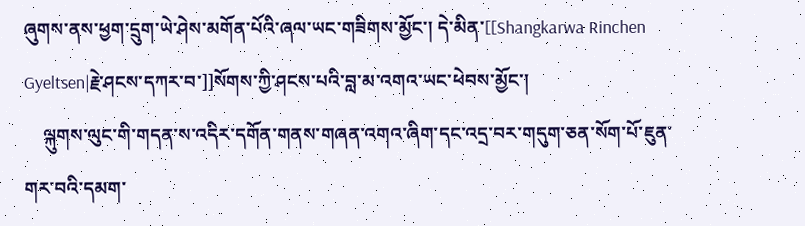ཞུགས་ནས་ཕྱག་དྲུག་ཡེ་ཤེས་མགོན་པོའི་ཞལ་ཡང་གཟིགས་མྱོང་། དེ་མིན་[[Shangkarwa Rinchen Gyeltsen|རྗེ་ཤངས་དཀར་བ་]]སོགས་ཀྱི་ཤངས་པའི་བླ་མ་འགའ་ཡང་ཕེབས་མྱོང་།
    ལྐུགས་ལུང་གི་གདན་ས་འདིར་དགོན་གནས་གཞན་འགའ་ཞིག་དང་འདྲ་བར་གདུག་ཅན་སོག་པོ་ཇུན་གར་བའི་དམག་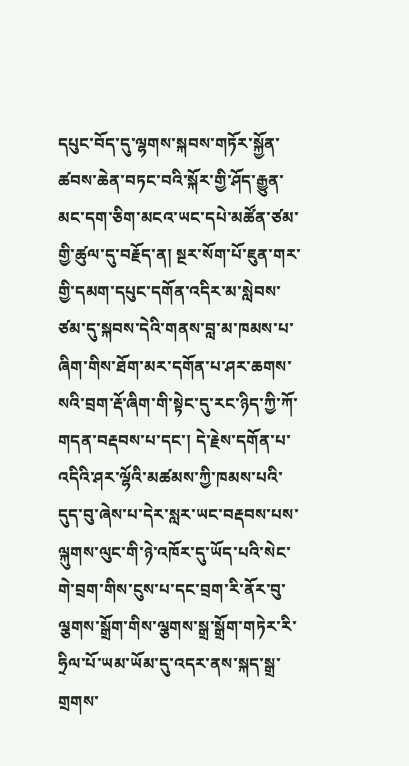དཔུང་བོད་དུ་ལྷགས་སྐབས་གཏོར་སྐྱོན་ཚབས་ཆེན་བཏང་བའི་སྐོར་གྱི་ཤོད་རྒྱུན་མང་དག་ཅིག་མངའ་ཡང་དཔེ་མཚོན་ཙམ་གྱི་ཚུལ་དུ་བརྗོད་ན། སྔར་སོག་པོ་ཇུན་གར་གྱི་དམག་དཔུང་དགོན་འདིར་མ་སླེབས་ཙམ་དུ་སྐབས་དེའི་གནས་བླ་མ་ཁམས་པ་ཞིག་གིས་ཐོག་མར་དགོན་པ་ཤར་ཆགས་སའི་བྲག་རྡོ་ཞིག་གི་སྟེང་དུ་རང་ཉིད་ཀྱི་ཀོ་གདན་བརྡབས་པ་དང་། དེ་རྗེས་དགོན་པ་འདིའི་ཤར་ལྷོའི་མཚམས་ཀྱི་ཁམས་པའི་དུད་བུ་ཞེས་པ་དེར་སླར་ཡང་བརྡབས་པས་ལྐུགས་ལུང་གི་ཉེ་འཁོར་དུ་ཡོད་པའི་སེང་གེ་བྲག་གིས་ངུས་པ་དང་བྲག་རི་ནོར་བུ་ལྕགས་སྒྲོག་གིས་ལྕགས་སྒྲ་སྒྲོག་གཏེར་རི་ཧྲིལ་པོ་ཡམ་ཡོམ་དུ་འདར་ནས་སྐད་སྒྲ་གྲགས་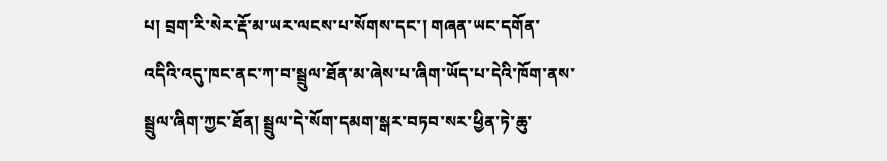པ། བྲག་རི་སེར་རྡོ་མ་ཡར་ལངས་པ་སོགས་དང་། གཞན་ཡང་དགོན་འདིའི་འདུ་ཁང་ནང་ཀ་བ་སྦྲུལ་ཐོན་མ་ཞེས་པ་ཞིག་ཡོད་པ་དེའི་ཁོག་ནས་སྦྲུལ་ཞིག་ཀྱང་ཐོན། སྦྲུལ་དེ་སོག་དམག་སྒར་བཏབ་སར་ཕྱིན་ཏེ་ཆུ་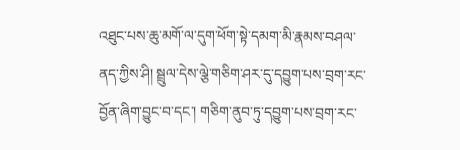འཐུང་པས་ཆུ་མགོ་ལ་དུག་ཕོག་སྟེ་དམག་མི་རྣམས་བཤལ་ནད་ཀྱིས་ཤི། སྦྲུལ་དེས་ལྕེ་གཅིག་ཤར་དུ་དབྱུག་པས་བྲག་རང་བྱོན་ཞིག་བྱུང་བ་དང་། གཅིག་ནུབ་ཏུ་དབྱུག་པས་བྲག་རང་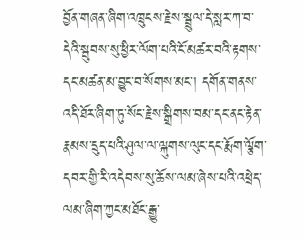བྱོན་གཞན་ཞིག་འཁྲུངས་རྗེས་སྦྲུལ་དེ་སླར་ཀ་བ་དེའི་སྦུབས་སུ་ཕྱིར་ལོག་པའི་ངོ་མཚར་བའི་རྟགས་དང་མཚན་མ་བྱུང་བ་སོགས་མང་། དགོན་གནས་འདི་ཐོར་ཞིག་ཏུ་སོང་རྗེས་སྒྲིགས་བམ་དང་ནང་རྟེན་རྣམས་དྲུད་པའི་ཤུལ་ལ་ལྐུགས་ལུང་དང་རྨོག་ལྕོག་དབར་གྱི་རི་འདེབས་སུ་ཆོས་ལམ་ཞེས་པའི་འཕྲེད་ལམ་ཞིག་ཀྱང་མཐོང་རྒྱུ་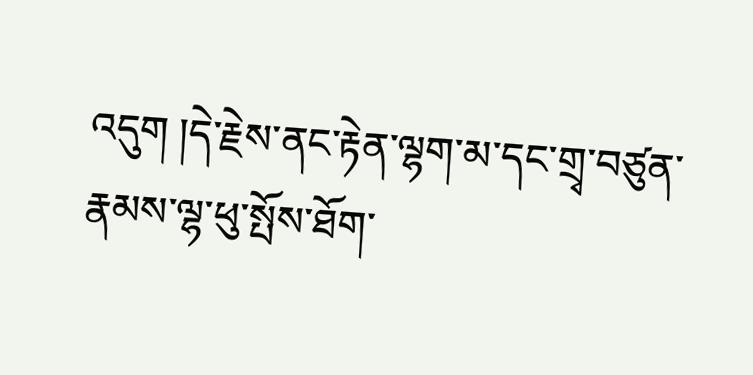འདུག །དེ་རྗེས་ནང་རྟེན་ལྷག་མ་དང་གྲྭ་བཙུན་རྣམས་ལྷ་ཕུ་སྤོས་ཐོག་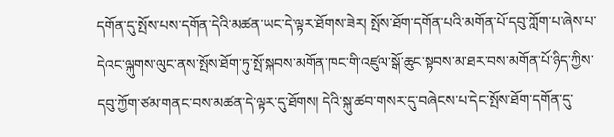དགོན་དུ་སྤོས་པས་དགོན་དེའི་མཚན་ཡང་དེ་ལྟར་ཐོགས་ཟེར། སྤོས་ཐོག་དགོན་པའི་མགོན་པོ་དབུ་ཀློག་པ་ཞེས་པ་དེའང་ལྐུགས་ལུང་ནས་སྤོས་ཐོག་ཏུ་སྤོ་སྐབས་མགོན་ཁང་གི་འཛུལ་སྒོ་ཆུང་སྟབས་མ་ཐར་བས་མགོན་པོ་ཉིད་ཀྱིས་དབུ་ཀྱོག་ཙམ་གནང་བས་མཚན་དེ་ལྟར་དུ་ཐོགས། དེའི་སྐུ་ཚབ་གསར་དུ་བཞེངས་པ་དེང་སྤོས་ཐོག་དགོན་དུ་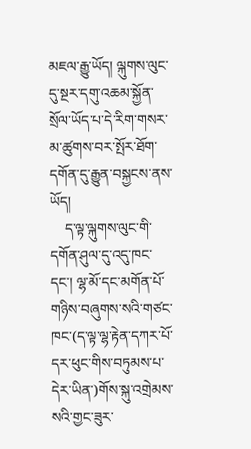མཇལ་རྒྱུ་ཡོད། ལྐུགས་ལུང་དུ་སྔར་དགུ་འཆམ་སྐྱོན་སྲོལ་ཡོད་པ་དེ་རིག་གསར་མ་ཚུགས་བར་སྤོར་ཐོག་དགོན་དུ་རྒྱུན་བསྐྱངས་ནས་ཡོད།
    ད་ལྟ་ལྐུགས་ལུང་གི་དགོན་ཤུལ་དུ་འདུ་ཁང་དང་། ལྷ་མོ་དང་མགོན་པོ་གཉིས་བཞུགས་སའི་གཙང་ཁང་(ད་ལྟ་ལྷ་རྟེན་དཀར་པོ་དར་ཕུང་གིས་བཏུམས་པ་དེར་ཡིན་)གོས་སྐུ་འགྲེམས་སའི་གྱང་ཟུར་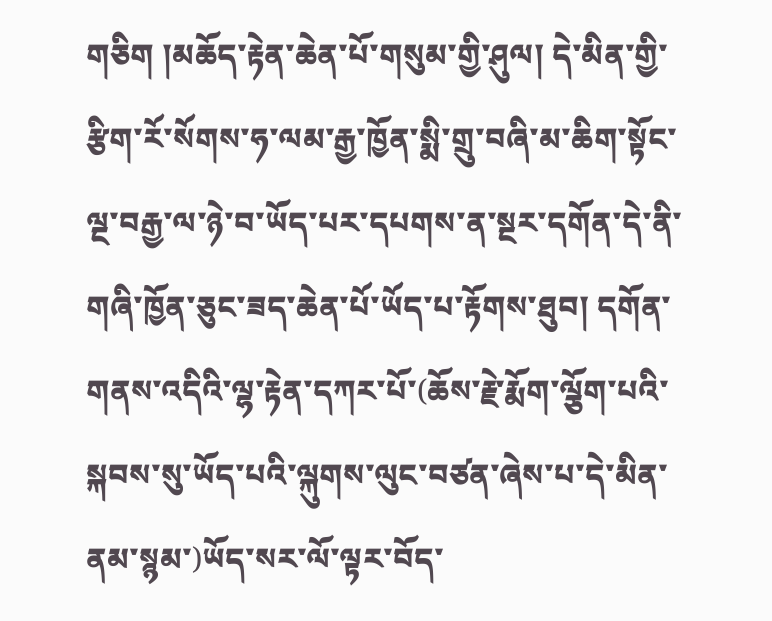གཅིག །མཆོད་རྟེན་ཆེན་པོ་གསུམ་གྱི་ཤུལ། དེ་མིན་གྱི་རྩིག་རོ་སོགས་ཧ་ལམ་རྒྱ་ཁྱོན་སྨི་གྲུ་བཞི་མ་ཆིག་སྟོང་ལྔ་བརྒྱ་ལ་ཉེ་བ་ཡོད་པར་དཔགས་ན་སྔར་དགོན་དེ་ནི་གཞི་ཁྱོན་ཅུང་ཟད་ཆེན་པོ་ཡོད་པ་རྟོགས་ཐུབ། དགོན་གནས་འདིའི་ལྷ་རྟེན་དཀར་པོ་(ཆོས་རྗེ་རྨོག་ལྕོག་པའི་སྐབས་སུ་ཡོད་པའི་ལྐུགས་ལུང་བཙན་ཞེས་པ་དེ་མིན་ནམ་སྙམ་)ཡོད་སར་ལོ་ལྟར་བོད་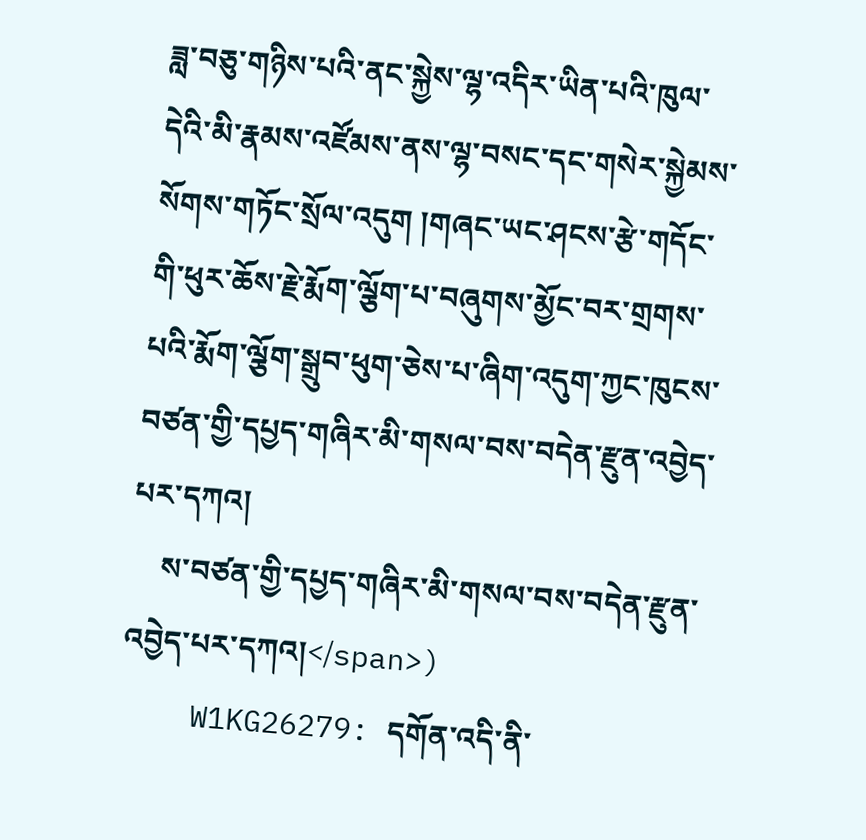ཟླ་བཅུ་གཉིས་པའི་ནང་སྐྱེས་ལྷ་འདིར་ཡིན་པའི་ཁུལ་དེའི་མི་རྣམས་འཛོམས་ནས་ལྷ་བསང་དང་གསེར་སྐྱེམས་སོགས་གཏོང་སྲོལ་འདུག །གཞང་ཡང་ཤངས་རྩེ་གདོང་གི་ཕུར་ཆོས་རྗེ་རྨོག་ལྕོག་པ་བཞུགས་མྱོང་བར་གྲགས་པའི་རྨོག་ལྕོག་སྒྲུབ་ཕུག་ཅེས་པ་ཞིག་འདུག་ཀྱང་ཁུངས་བཙན་གྱི་དཔྱད་གཞིར་མི་གསལ་བས་བདེན་རྫུན་འབྱེད་པར་དཀའ།
    ས་བཙན་གྱི་དཔྱད་གཞིར་མི་གསལ་བས་བདེན་རྫུན་འབྱེད་པར་དཀའ།</span>)
    W1KG26279: དགོན་འདི་ནི་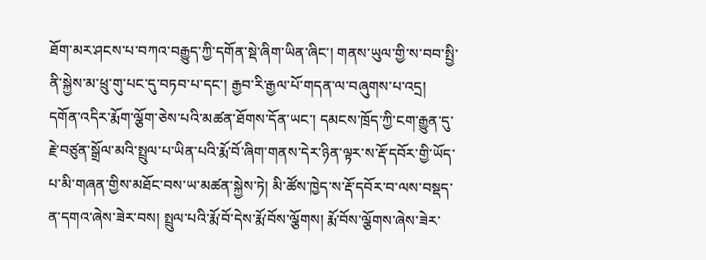ཐོག་མར་ཤངས་པ་བཀའ་བརྒྱུད་ཀྱི་དགོན་སྡེ་ཞིག་ཡིན་ཞིང་། གནས་ཡུལ་གྱི་ས་བབ་སྤྱི་ནི་སྐྱེས་མ་ཕྲུ་གུ་པང་དུ་བཏབ་པ་དང་། རྒྱབ་རི་རྒྱལ་པོ་གདན་ལ་བཞུགས་པ་འདྲ། དགོན་འདིར་རྨོག་ལྕོག་ཅེས་པའི་མཚན་ཐོགས་དོན་ཡང་། དམངས་ཁྲོད་ཀྱི་ངག་རྒྱུན་དུ་རྗེ་བཙུན་སྒྲོལ་མའི་སྤྲུལ་པ་ཡིན་པའི་རྨོ་བོ་ཞིག་གནས་དེར་ཉིན་ལྟར་ས་རྡོ་དབོར་གྱི་ཡོད་པ་མི་གཞན་གྱིས་མཐོང་བས་ཡ་མཚན་སྐྱེས་ཏེ། མི་ཚོས་ཁྱེད་ས་རྡོ་དབོར་བ་ལས་བསྡད་ན་དགའ་ཞེས་ཟེར་བས། སྤྲུལ་པའི་རྨོ་བོ་དེས་རྨོ་བོས་ལྕོགས། རྨོ་བོས་ལྕོགས་ཞེས་ཟེར་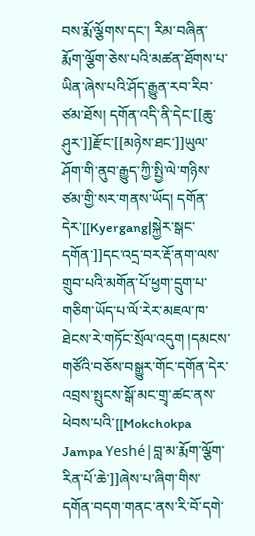བས་རྨོ་ལྕོགས་དང་། རིམ་བཞིན་རྨོག་ལྕོག་ཅེས་པའི་མཚན་ཐོགས་པ་ཡིན་ཞེས་པའི་ཤོད་རྒྱུན་རབ་རིབ་ཙམ་ཐོས། དགོན་འདི་ནི་དེང་[[ཆུ་ཤུར་]]རྫོང་[[མཉེས་ཐང་]]ཡུལ་ཤོག་གི་ནུབ་རྒྱུད་ཀྱི་སྤྱི་ལེ་གཉིས་ཙམ་གྱི་སར་གནས་ཡོད། དགོན་དེར་[[Kyergang|སྐྱེར་སྒང་དགོན་]]དང་འདྲ་བར་རྡོ་ནག་ལས་གྲུབ་པའི་མགོན་པོ་ཕྱག་དྲུག་པ་གཅིག་ཡོད་པ་ལོ་རེར་མཇལ་ཁ་ཐེངས་རེ་གཏོང་སྲོལ་འདུག །དམངས་གཙོའི་བཅོས་བསྒྱུར་གོང་དགོན་དེར་འབྲས་སྤུངས་སྒོ་མང་གྲྭ་ཚང་ནས་ཕེབས་པའི་[[Mokchokpa Jampa Yeshé|བླ་མ་རྨོག་ལྕོག་རིན་པོ་ཆེ་]]ཞེས་པ་ཞིག་གིས་དགོན་བདག་གནང་ནས་རི་བོ་དགེ་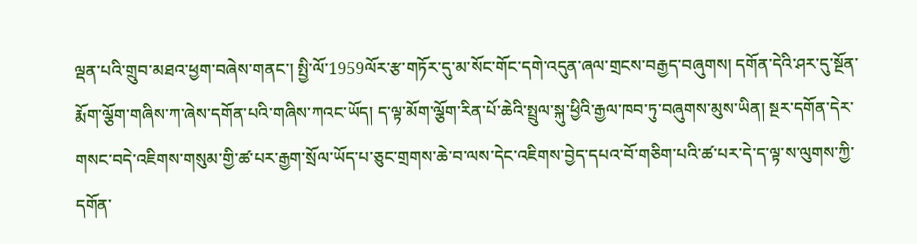ལྡན་པའི་གྲུབ་མཐའ་ཕྱག་བཞེས་གནང་། སྤྱི་ལོ་1959ལོར་རྩ་གཏོར་དུ་མ་སོང་གོང་དགེ་འདུན་ཞལ་གྲངས་བརྒྱད་བཞུགས། དགོན་དེའི་ཤར་དུ་སྔོན་རྨོག་ལྕོག་གཞིས་ཀ་ཞེས་དགོན་པའི་གཞིས་ཀའང་ཡོད། ད་ལྟ་མོག་ལྕོག་རིན་པོ་ཆེའི་སྤྲུལ་སྐུ་ཕྱིའི་རྒྱལ་ཁབ་ཏུ་བཞུགས་མུས་ཡིན། སྔར་དགོན་དེར་གསང་བདེ་འཇིགས་གསུམ་གྱི་ཚ་པར་རྒྱག་སྲོལ་ཡོད་པ་ཅུང་གྲགས་ཆེ་བ་ལས་དེང་འཇིགས་བྱེད་དཔའ་བོ་གཅིག་པའི་ཚ་པར་དེ་ད་ལྟ་ས་ལུགས་ཀྱི་དགོན་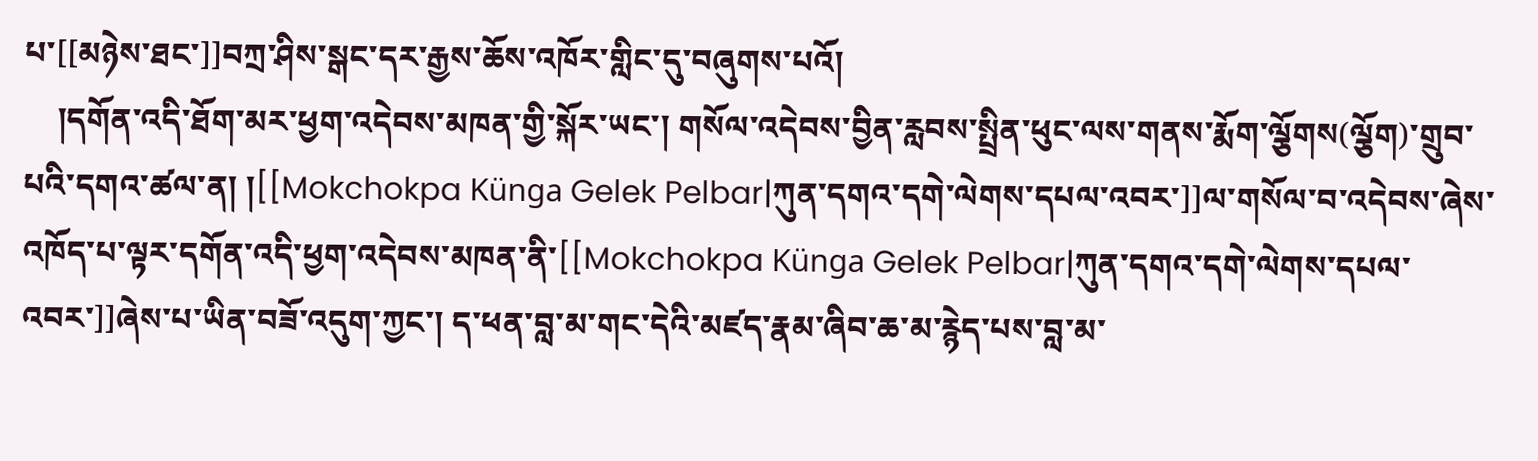པ་[[མཉེས་ཐང་]]བཀྲ་ཤིས་སྒང་དར་རྒྱས་ཆོས་འཁོར་གླིང་དུ་བཞུགས་པའོ།
    །དགོན་འདི་ཐོག་མར་ཕྱག་འདེབས་མཁན་གྱི་སྐོར་ཡང་། གསོལ་འདེབས་བྱིན་རླབས་སྤྲིན་ཕུང་ལས་གནས་རྨོག་ལྕོགས(ལྕོག)་གྲུབ་པའི་དགའ་ཚལ་ན། །[[Mokchokpa Künga Gelek Pelbar|ཀུན་དགའ་དགེ་ལེགས་དཔལ་འབར་]]ལ་གསོལ་བ་འདེབས་ཞེས་འཁོད་པ་ལྟར་དགོན་འདི་ཕྱག་འདེབས་མཁན་ནི་[[Mokchokpa Künga Gelek Pelbar|ཀུན་དགའ་དགེ་ལེགས་དཔལ་འབར་]]ཞེས་པ་ཡིན་བཟོ་འདུག་ཀྱང་། ད་ཕན་བླ་མ་གང་དེའི་མཛད་རྣམ་ཞིབ་ཆ་མ་རྙེད་པས་བླ་མ་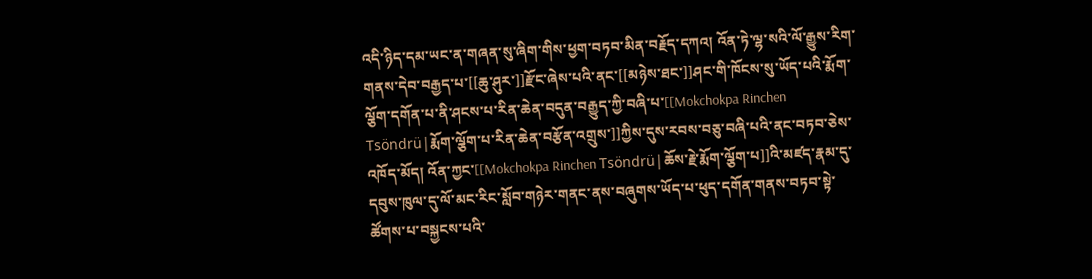འདི་ཉིད་དམ་ཡང་ན་གཞན་སུ་ཞིག་གིས་ཕྱག་བཏབ་མིན་བརྗོད་དཀའ། འོན་ཏེ་ལྷ་སའི་ལོ་རྒྱུས་རིག་གནས་དེབ་བརྒྱད་པ་[[ཆུ་ཤུར་]]རྫོང་ཞེས་པའི་ནང་[[མཉེས་ཐང་]]ཤང་གི་ཁོངས་སུ་ཡོད་པའི་རྨོག་ལྕོག་དགོན་པ་ནི་ཤངས་པ་རིན་ཆེན་བདུན་བརྒྱུད་ཀྱི་བཞི་པ་[[Mokchokpa Rinchen Tsöndrü|རྨོག་ལྕོག་པ་རིན་ཆེན་བརྩོན་འགྲུས་]]ཀྱིས་དུས་རབས་བཅུ་བཞི་པའི་ནང་བཏབ་ཅེས་འཁོད་མོད། འོན་ཀྱང་[[Mokchokpa Rinchen Tsöndrü|ཆོས་རྗེ་རྨོག་ལྕོག་པ]]འི་མཛད་རྣམ་དུ་དབུས་ཁུལ་དུ་ལོ་མང་རིང་སློབ་གཉེར་གནང་ནས་བཞུགས་ཡོད་པ་ཕུད་དགོན་གནས་བཏབ་སྟེ་ཚོགས་པ་བསྐྱངས་པའི་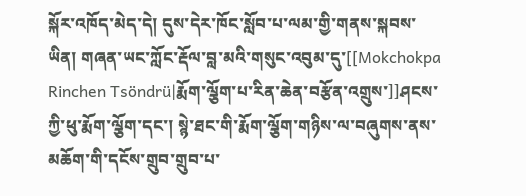སྐོར་འཁོད་མེད་དེ། དུས་དེར་ཁོང་སློབ་པ་ལམ་གྱི་གནས་སྐབས་ཡིན། གཞན་ཡང་ཀློང་རྡོལ་བླ་མའི་གསུང་འབུམ་དུ་[[Mokchokpa Rinchen Tsöndrü|རྨོག་ལྕོག་པ་རིན་ཆེན་བརྩོན་འགྲུས་]]ཤངས་ཀྱི་ཕུ་རྨོག་ལྕོག་དང་། སྙེ་ཐང་གི་རྨོག་ལྕོག་གཉིས་ལ་བཞུགས་ནས་མཆོག་གི་དངོས་གྲུབ་གྲུབ་པ་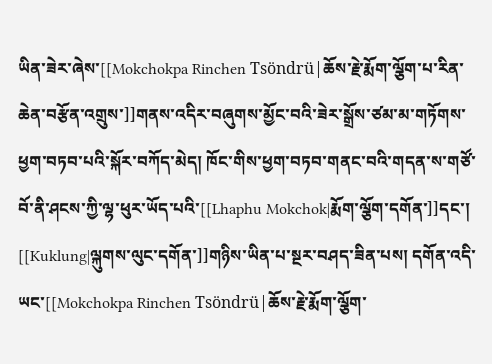ཡིན་ཟེར་ཞེས་[[Mokchokpa Rinchen Tsöndrü|ཆོས་རྗེ་རྨོག་ལྕོག་པ་རིན་ཆེན་བརྩོན་འགྲུས་]]གནས་འདིར་བཞུགས་མྱོང་བའི་ཟེར་སྒྲོས་ཙམ་མ་གཏོགས་ཕྱག་བཏབ་པའི་སྐོར་བཀོད་མེད། ཁོང་གིས་ཕྱག་བཏབ་གནང་བའི་གདན་ས་གཙོ་བོ་ནི་ཤངས་ཀྱི་ལྷ་ཕུར་ཡོད་པའི་[[Lhaphu Mokchok|རྨོག་ལྕོག་དགོན་]]དང་། [[Kuklung|ལྐུགས་ལུང་དགོན་]]གཉིས་ཡིན་པ་སྔར་བཤད་ཟིན་པས། དགོན་འདི་ཡང་[[Mokchokpa Rinchen Tsöndrü|ཆོས་རྗེ་རྨོག་ལྕོག་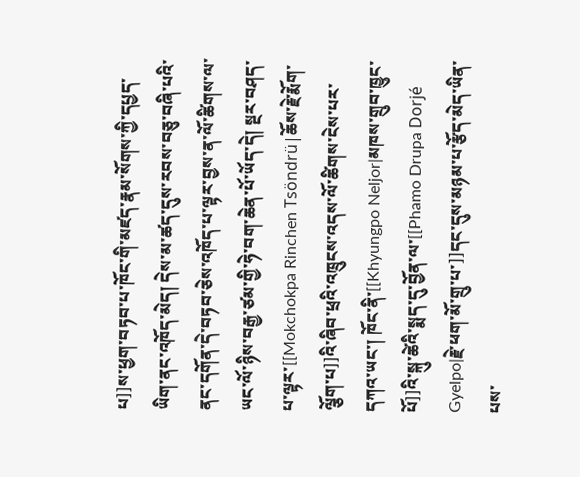པ]]ས་ཕྱག་བཏབ་པ་ཁོང་གི་མཛད་རྣམ་སོགས་ཀྱི་དཔྱད་ཡིག་ནང་འཁོད་མེད། དེས་མ་ཚད་དུས་རབས་བཅུ་བཞི་པའི་ནང་དགོན་དེ་བཏབ་ཅེས་འཁོད་པ་ལྟར་བྱས་ན་ལོ་ཚིགས་ལ་ཡང་ལོ་ཉིས་བརྒྱ་ཙམ་གྱི་ཧེ་བག་ཆེན་པོ་ཡོད་དེ། སྔར་བཤད་པ་ལྟར་[[Mokchokpa Rinchen Tsöndrü|ཆོས་རྗེ་རྨོག་ལྕོག་པ]]འི་ཞིབ་ཕྲའི་འཁྲུངས་འདས་ལོ་ཚིགས་ངེས་པར་དཀའ་ཡང་། ཁོང་ནི་[[Khyungpo Neljor|མཁས་གྲུབ་ཁྱུང་པོ]]འི་སྐུ་ཚེའི་སྨད་དུ་བྱོན་ལ་[[Phamo Drupa Dorjé Gyelpo|རྗེ་ཕག་མོ་གྲུ་པ་]]དང་དུས་མཉམ་པ་རྩོད་མེད་ཡིན་པས་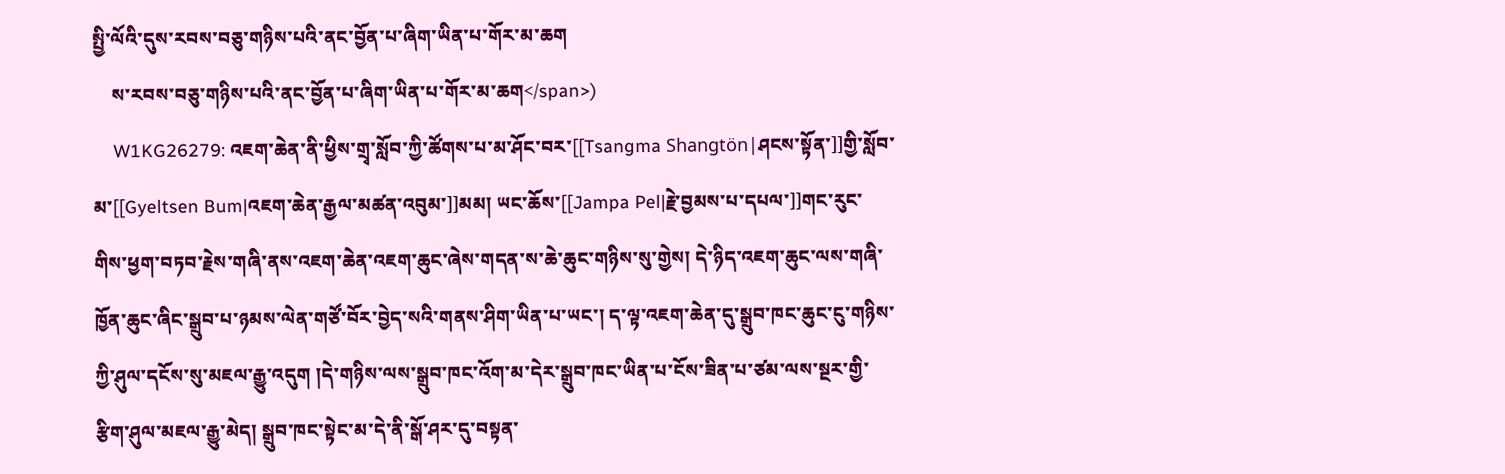སྤྱི་ལོའི་དུས་རབས་བཅུ་གཉིས་པའི་ནང་བྱོན་པ་ཞིག་ཡིན་པ་གོར་མ་ཆག
    ས་རབས་བཅུ་གཉིས་པའི་ནང་བྱོན་པ་ཞིག་ཡིན་པ་གོར་མ་ཆག</span>)
    W1KG26279: འཇག་ཆེན་ནི་ཕྱིས་གྲྭ་སློབ་ཀྱི་ཚོགས་པ་མ་ཤོང་བར་[[Tsangma Shangtön|ཤངས་སྟོན་]]གྱི་སློབ་མ་[[Gyeltsen Bum|འཇག་ཆེན་རྒྱལ་མཚན་འབུམ་]]མམ། ཡང་ཆོས་[[Jampa Pel|རྗེ་བྱམས་པ་དཔལ་]]གང་རུང་གིས་ཕྱག་བཏབ་རྗེས་གཞི་ནས་འཇག་ཆེན་འཇག་ཆུང་ཞེས་གདན་ས་ཆེ་ཆུང་གཉིས་སུ་གྱེས། དེ་ཉིད་འཇག་ཆུང་ལས་གཞི་ཁྱོན་ཆུང་ཞིང་སྒྲུབ་པ་ཉམས་ལེན་གཙོ་བོར་བྱེད་སའི་གནས་ཤིག་ཡིན་པ་ཡང་། ད་ལྟ་འཇག་ཆེན་དུ་སྒྲུབ་ཁང་ཆུང་ངུ་གཉིས་ཀྱི་ཤུལ་དངོས་སུ་མཇལ་རྒྱུ་འདུག །དེ་གཉིས་ལས་སྒྲུབ་ཁང་འོག་མ་དེར་སྒྲུབ་ཁང་ཡིན་པ་ངོས་ཟིན་པ་ཙམ་ལས་སྔར་གྱི་རྩིག་ཤུལ་མཇལ་རྒྱུ་མེད། སྒྲུབ་ཁང་སྟེང་མ་དེ་ནི་སྒོ་ཤར་དུ་བསྟན་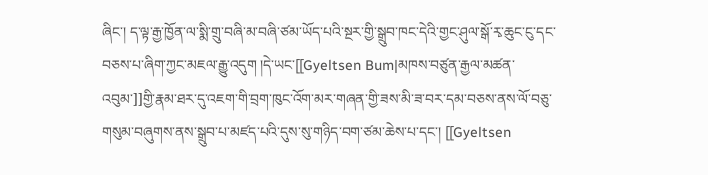ཞིང་། ད་ལྟ་རྒྱ་ཁྱོན་ལ་སྨི་གྲུ་བཞི་མ་བཞི་ཙམ་ཡོད་པའི་སྔར་གྱི་སྒྲུབ་ཁང་དེའི་གྱང་ཤུལ་སྒོ་རྭ་ཆུང་ངུ་དང་བཅས་པ་ཞིག་ཀྱང་མཇལ་རྒྱུ་འདུག །དེ་ཡང་[[Gyeltsen Bum|མཁས་བཙུན་རྒྱལ་མཚན་འབུམ་]]གྱི་རྣམ་ཐར་དུ་འཇག་གི་བྲག་ཁུང་འོག་མར་གཞན་གྱི་ཟས་མི་ཟ་བར་དམ་བཅས་ནས་ལོ་བཅུ་གསུམ་བཞུགས་ནས་སྒྲུབ་པ་མཛད་པའི་དུས་སུ་གཉིད་བག་ཙམ་ཆེས་པ་དང་། [[Gyeltsen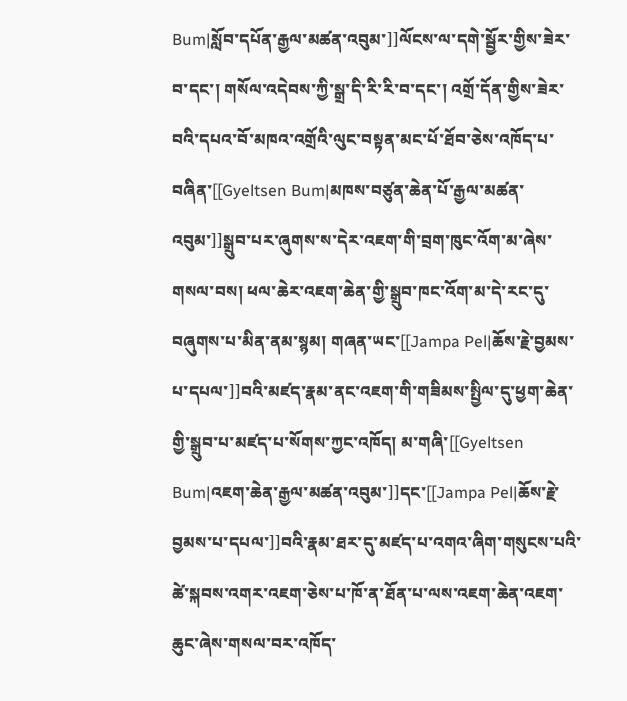Bum|སློབ་དཔོན་རྒྱལ་མཚན་འབུམ་]]ལོངས་ལ་དགེ་སྦྱོར་གྱིས་ཟེར་བ་དང་། གསོལ་འདེབས་ཀྱི་སྒྲ་དི་རི་རི་བ་དང་། འགྲོ་དོན་གྱིས་ཟེར་བའི་དཔའ་བོ་མཁའ་འགྲོའི་ལུང་བསྟན་མང་པོ་ཐོབ་ཅེས་འཁོད་པ་བཞིན་[[Gyeltsen Bum|མཁས་བཙུན་ཆེན་པོ་རྒྱལ་མཚན་འབུམ་]]སྒྲུབ་པར་ཞུགས་ས་དེར་འཇག་གི་བྲག་ཁུང་འོག་མ་ཞེས་གསལ་བས། ཕལ་ཆེར་འཇག་ཆེན་གྱི་སྒྲུབ་ཁང་འོག་མ་དེ་རང་དུ་བཞུགས་པ་མིན་ནམ་སྙམ། གཞན་ཡང་[[Jampa Pel|ཆོས་རྗེ་བྱམས་པ་དཔལ་]]བའི་མཛད་རྣམ་ནང་འཇག་གི་གཟིམས་སྤྱིལ་དུ་ཕྱག་ཆེན་གྱི་སྒྲུབ་པ་མཛད་པ་སོགས་ཀྱང་འཁོད། མ་གཞི་[[Gyeltsen Bum|འཇག་ཆེན་རྒྱལ་མཚན་འབུམ་]]དང་[[Jampa Pel|ཆོས་རྗེ་བྱམས་པ་དཔལ་]]བའི་རྣམ་ཐར་དུ་མཛད་པ་འགའ་ཞིག་གསུངས་པའི་ཚེ་སྐབས་འགར་འཇག་ཅེས་པ་ཁོ་ན་ཐོན་པ་ལས་འཇག་ཆེན་འཇག་ཆུང་ཞེས་གསལ་བར་འཁོད་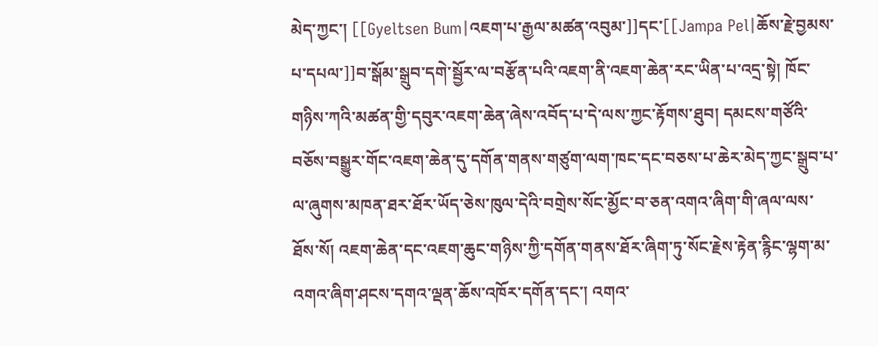མེད་ཀྱང་། [[Gyeltsen Bum|འཇག་པ་རྒྱལ་མཚན་འབུམ་]]དང་[[Jampa Pel|ཆོས་རྗེ་བྱམས་པ་དཔལ་]]བ་སྒོམ་སྒྲུབ་དགེ་སྦྱོར་ལ་བརྩོན་པའི་འཇག་ནི་འཇག་ཆེན་རང་ཡིན་པ་འདྲ་སྟེ། ཁོང་གཉིས་ཀའི་མཚན་གྱི་དབུར་འཇག་ཆེན་ཞེས་འབོད་པ་དེ་ལས་ཀྱང་རྟོགས་ཐུབ། དམངས་གཙོའི་བཅོས་བསྒྱུར་གོང་འཇག་ཆེན་དུ་དགོན་གནས་གཙུག་ལག་ཁང་དང་བཅས་པ་ཆེར་མེད་ཀྱང་སྒྲུབ་པ་ལ་ཞུགས་མཁན་ཐར་ཐོར་ཡོད་ཅེས་ཁུལ་དེའི་བགྲེས་སོང་མྱོང་བ་ཅན་འགའ་ཞིག་གི་ཞལ་ལས་ཐོས་སོ། འཇག་ཆེན་དང་འཇག་ཆུང་གཉིས་ཀྱི་དགོན་གནས་ཐོར་ཞིག་ཏུ་སོང་རྗེས་རྟེན་རྙིང་ལྷག་མ་འགའ་ཞིག་ཤངས་དགའ་ལྡན་ཆོས་འཁོར་དགོན་དང་། འགའ་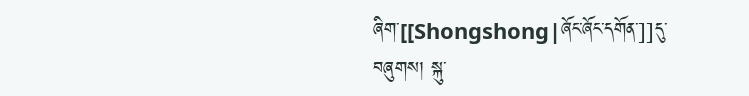ཞིག་[[Shongshong|ཞོང་ཞོང་དགོན་]]དུ་བཞུགས། སྐུ་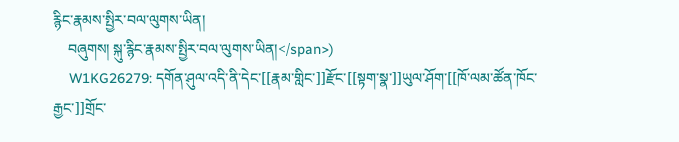རྙིང་རྣམས་སྤྱིར་བལ་ལུགས་ཡིན།
    བཞུགས། སྐུ་རྙིང་རྣམས་སྤྱིར་བལ་ལུགས་ཡིན།</span>)
    W1KG26279: དགོན་ཤུལ་འདི་ནི་དེང་[[རྣམ་གླིང་]]རྫོང་[[སྟག་སྣ་]]ཡུལ་ཤོག་[[ཁོ་ལམ་ཚོན་ཁོང་རྒྱང་]]གྲོང་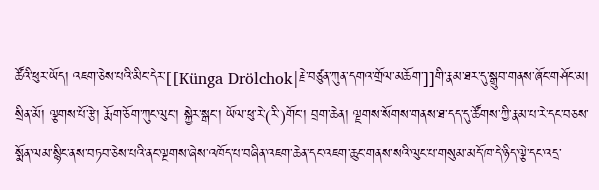ཚོའི་ཕུར་ཡོད། འཇག་ཅེས་པའི་མིང་དེར་[[Künga Drölchok|རྗེ་བཙུན་ཀུན་དགའ་གྲོལ་མཆོག་]]གི་རྣམ་ཐར་དུ་སྒྲུབ་གནས་ཞོང་གཤོང་མ། སྲིན་མོ། ལྕགས་པོ་རྩེ། རྨོག་ཅོག་ཀུང་ལུང་། སྐྱེར་སྒང་། ཡོལ་ཕུ་རེ་(རི་)གོང་། བྲག་ཆེན། ལྗགས་སོགས་གནས་ཐ་དད་དུ་ཚོགས་ཀྱི་རྣམ་པ་རེ་དང་བཅས་སྨོན་ལམ་སྙིང་ནས་བཏབ་ཅེས་པའི་ནང་ལྔགས་ཞེས་འཁོད་པ་བཞིན་འཇག་ཆེན་དང་འཇག་ཆུང་གནས་སའི་ལུང་པ་གསུམ་མདོ་ཁ་དེ་ཉིད་ལྕེ་དང་འདྲ་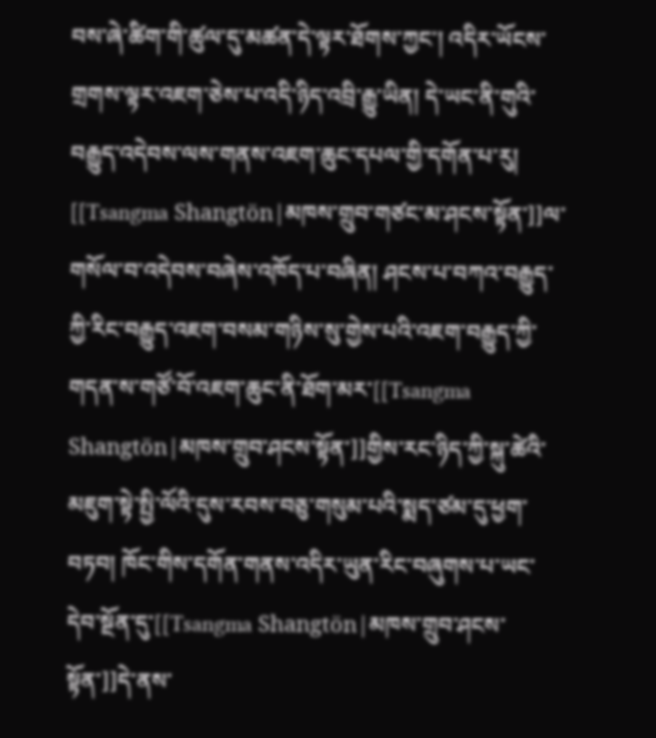བས་ཞེ་ཚིག་གི་ཚུལ་དུ་མཚན་དེ་ལྟར་ཐོགས་ཀྱང་། འདིར་ཡོངས་གྲགས་ལྟར་འཇག་ཅེས་པ་འདི་ཉིད་འབྲི་རྒྱུ་ཡིན། དེ་ཡང་ནི་གུའི་བརྒྱུད་འདེབས་ལས་གནས་འཇག་ཆུང་དཔལ་གྱི་དགོན་པ་རུ། [[Tsangma Shangtön|མཁས་གྲུབ་གཙང་མ་ཤངས་སྟོན་]]ལ་གསོལ་བ་འདེབས་བཞེས་འཁོད་པ་བཞིན། ཤངས་པ་བཀའ་བརྒྱུད་ཀྱི་རིང་བརྒྱུད་འཇག་བསམ་གཉིས་སུ་གྱེས་པའི་འཇག་བརྒྱུད་ཀྱི་གདན་ས་གཙོ་བོ་འཇག་ཆུང་ནི་ཐོག་མར་[[Tsangma Shangtön|མཁས་གྲུབ་ཤངས་སྟོན་]]གྱིས་རང་ཉིད་ཀྱི་སྐུ་ཚེའི་མཇུག་སྟེ་སྤྱི་ལོའི་དུས་རབས་བཅུ་གསུམ་པའི་སྨད་ཙམ་དུ་ཕྱག་བཏབ། ཁོང་གིས་དགོན་གནས་འདིར་ཡུན་རིང་བཞུགས་པ་ཡང་དེབ་སྔོན་དུ་[[Tsangma Shangtön|མཁས་གྲུབ་ཤངས་སྟོན་]]དེ་ནས་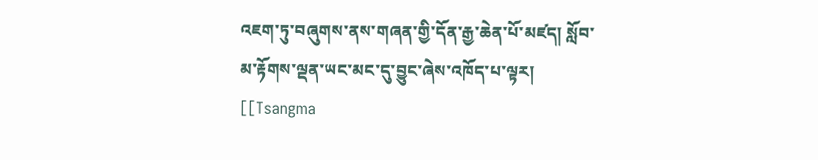འཇག་ཏུ་བཞུགས་ནས་གཞན་གྱི་དོན་རྒྱ་ཆེན་པོ་མཛད། སློབ་མ་རྟོགས་ལྡན་ཡང་མང་དུ་བྱུང་ཞེས་འཁོད་པ་ལྟར། [[Tsangma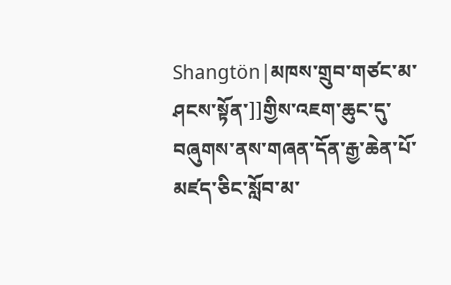Shangtön|མཁས་གྲུབ་གཙང་མ་ཤངས་སྟོན་]]གྱིས་འཇག་ཆུང་དུ་བཞུགས་ནས་གཞན་དོན་རྒྱ་ཆེན་པོ་མཛད་ཅིང་སློབ་མ་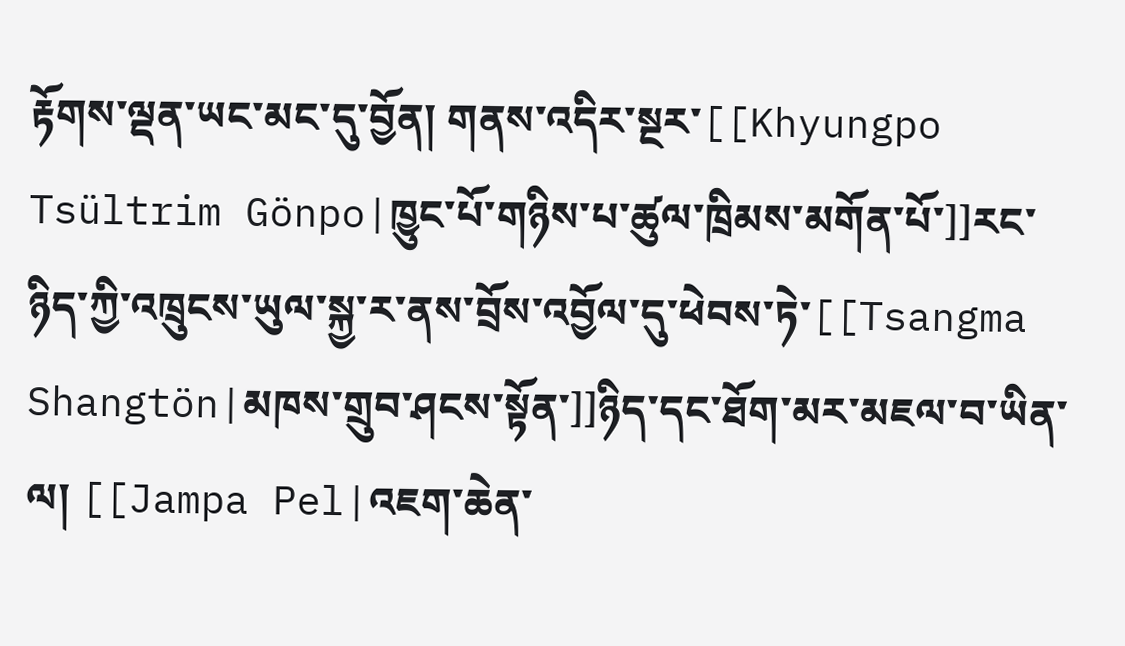རྟོགས་ལྡན་ཡང་མང་དུ་བྱོན། གནས་འདིར་སྔར་[[Khyungpo Tsültrim Gönpo|ཁྱུང་པོ་གཉིས་པ་ཚུལ་ཁྲིམས་མགོན་པོ་]]རང་ཉིད་ཀྱི་འཁྲུངས་ཡུལ་སྐྱ་ར་ནས་བྲོས་འབྱོལ་དུ་ཕེབས་ཏེ་[[Tsangma Shangtön|མཁས་གྲུབ་ཤངས་སྟོན་]]ཉིད་དང་ཐོག་མར་མཇལ་བ་ཡིན་ལ། [[Jampa Pel|འཇག་ཆེན་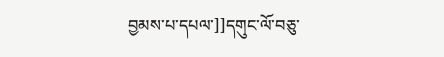བྱམས་པ་དཔལ་]]དགུང་ལོ་བཅུ་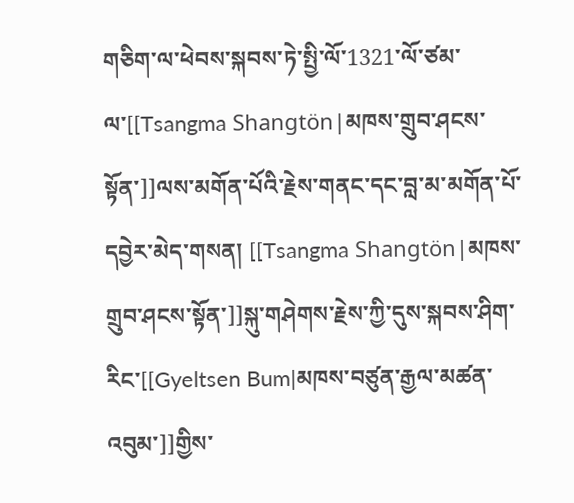གཅིག་ལ་ཕེབས་སྐབས་ཏེ་སྤྱི་ལོ་1321་ལོ་ཙམ་ལ་[[Tsangma Shangtön|མཁས་གྲུབ་ཤངས་སྟོན་]]ལས་མགོན་པོའི་རྗེས་གནང་དང་བླ་མ་མགོན་པོ་དབྱེར་མེད་གསན། [[Tsangma Shangtön|མཁས་གྲུབ་ཤངས་སྟོན་]]སྐུ་གཤེགས་རྗེས་ཀྱི་དུས་སྐབས་ཤིག་རིང་[[Gyeltsen Bum|མཁས་བཙུན་རྒྱལ་མཚན་འབུམ་]]གྱིས་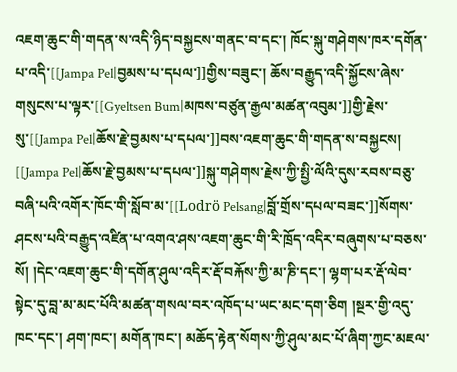འཇག་ཆུང་གི་གདན་ས་འདི་ཉིད་བསྐྱངས་གནང་བ་དང་། ཁོང་སྐུ་གཤེགས་ཁར་དགོན་པ་འདི་[[Jampa Pel|བྱམས་པ་དཔལ་]]གྱིས་བཟུང་། ཆོས་བརྒྱུད་འདི་སྐྱོངས་ཞེས་གསུངས་པ་ལྟར་[[Gyeltsen Bum|མཁས་བཙུན་རྒྱལ་མཚན་འབུམ་]]གྱི་རྗེས་སུ་[[Jampa Pel|ཆོས་རྗེ་བྱམས་པ་དཔལ་]]བས་འཇག་ཆུང་གི་གདན་ས་བསྐྱངས། [[Jampa Pel|ཆོས་རྗེ་བྱམས་པ་དཔལ་]]སྐུ་གཤེགས་རྗེས་ཀྱི་སྤྱི་ལོའི་དུས་རབས་བཅུ་བཞི་པའི་འགོར་ཁོང་གི་སློབ་མ་[[Lodrö Pelsang|བློ་གྲོས་དཔལ་བཟང་]]སོགས་ཤངས་པའི་བརྒྱུད་འཛིན་པ་འགའ་ཤས་འཇག་ཆུང་གི་རི་ཁྲོད་འདིར་བཞུགས་པ་བཅས་སོ། །དེང་འཇག་ཆུང་གི་དགོན་ཤུལ་འདིར་རྡོ་བརྐོས་ཀྱི་མ་ཎི་དང་། ལྷག་པར་རྡོ་ལེབ་སྟེང་དུ་བླ་མ་མང་པོའི་མཚན་གསལ་བར་འཁོད་པ་ཡང་མང་དག་ཅིག །སྔར་གྱི་འདུ་ཁང་དང་། ཤག་ཁང་། མགོན་ཁང་། མཆོད་རྟེན་སོགས་ཀྱི་ཤུལ་མང་པོ་ཞིག་ཀྱང་མཇལ་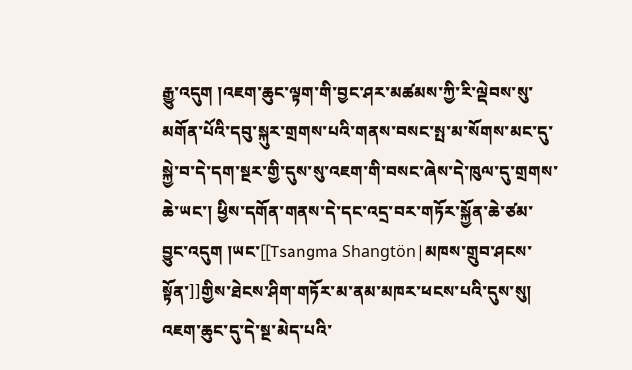རྒྱུ་འདུག །འཇག་ཆུང་ལྟག་གི་བྱང་ཤར་མཚམས་ཀྱི་རི་ལྡེབས་སུ་མགོན་པོའི་དབུ་སྐུར་གྲགས་པའི་གནས་བསང་སྤ་མ་སོགས་མང་དུ་སྐྱེ་བ་དེ་དག་སྔར་གྱི་དུས་སུ་འཇག་གི་བསང་ཞེས་དེ་ཁུལ་དུ་གྲགས་ཆེ་ཡང་། ཕྱིས་དགོན་གནས་དེ་དང་འདྲ་བར་གཏོར་སྐྱོན་ཆེ་ཙམ་བྱུང་འདུག །ཡང་[[Tsangma Shangtön|མཁས་གྲུབ་ཤངས་སྟོན་]]གྱིས་ཐེངས་ཤིག་གཏོར་མ་ནམ་མཁར་ཕངས་པའི་དུས་སུ། འཇག་ཆུང་དུ་དེ་སྔ་མེད་པའི་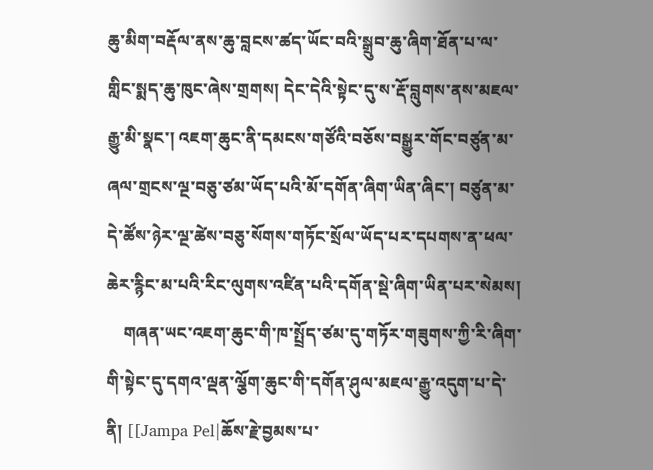ཆུ་མིག་བརྡོལ་ནས་ཆུ་བླངས་ཚད་ཡོང་བའི་སྒྲུབ་ཆུ་ཞིག་ཐོན་པ་ལ་གླིང་སྨད་ཆུ་ཁུང་ཞེས་གྲགས། དེང་དེའི་སྟེང་དུ་ས་རྡོ་བླུགས་ནས་མཇལ་རྒྱུ་མི་སྣང་། འཇག་ཆུང་ནི་དམངས་གཙོའི་བཅོས་བསྒྱུར་གོང་བཙུན་མ་ཞལ་གྲངས་ལྔ་བཅུ་ཙམ་ཡོད་པའི་མོ་དགོན་ཞིག་ཡིན་ཞིང་། བཙུན་མ་དེ་ཚོས་ཉེར་ལྔ་ཚེས་བཅུ་སོགས་གཏོང་སྲོལ་ཡོད་པར་དཔགས་ན་ཕལ་ཆེར་རྙིང་མ་པའི་རིང་ལུགས་འཛིན་པའི་དགོན་སྡེ་ཞིག་ཡིན་པར་སེམས།
    གཞན་ཡང་འཇག་ཆུང་གི་ཁ་སྤྲོད་ཙམ་དུ་གཏོར་གཟུགས་ཀྱི་རི་ཞིག་གི་སྟེང་དུ་དགའ་ལྡན་ལྕོག་ཆུང་གི་དགོན་ཤུལ་མཇལ་རྒྱུ་འདུག་པ་དེ་ནི། [[Jampa Pel|ཆོས་རྗེ་བྱམས་པ་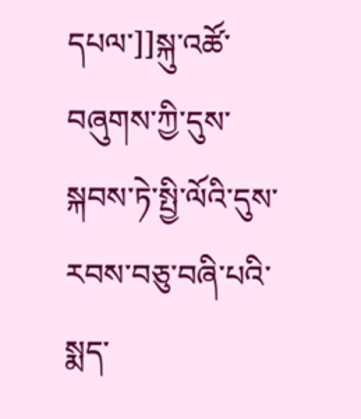དཔལ་]]སྐུ་འཚོ་བཞུགས་ཀྱི་དུས་སྐབས་ཏེ་སྤྱི་ལོའི་དུས་རབས་བཅུ་བཞི་པའི་སྨད་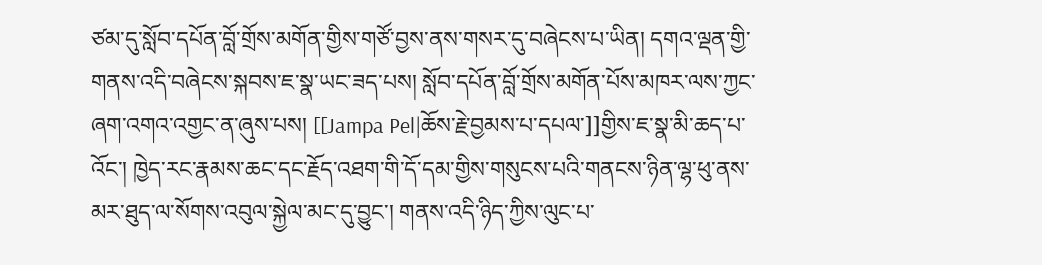ཙམ་དུ་སློབ་དཔོན་བློ་གྲོས་མགོན་གྱིས་གཙོ་བྱས་ནས་གསར་དུ་བཞེངས་པ་ཡིན། དགའ་ལྡན་གྱི་གནས་འདི་བཞེངས་སྐབས་ཇ་སྣ་ཡང་ཟད་པས། སློབ་དཔོན་བློ་གྲོས་མགོན་པོས་མཁར་ལས་ཀྱང་ཞག་འགའ་འགྱང་ན་ཞུས་པས། [[Jampa Pel|ཆོས་རྗེ་བྱམས་པ་དཔལ་]]གྱིས་ཇ་སྣ་མི་ཆད་པ་འོང་། ཁྱེད་རང་རྣམས་ཆང་དང་རྗོད་འཐག་གི་དོ་དམ་གྱིས་གསུངས་པའི་གནངས་ཉིན་ལྷ་ཕུ་ནས་མར་ཐུད་ལ་སོགས་འབུལ་སྐྱེལ་མང་དུ་བྱུང་། གནས་འདི་ཉིད་ཀྱིས་ལུང་པ་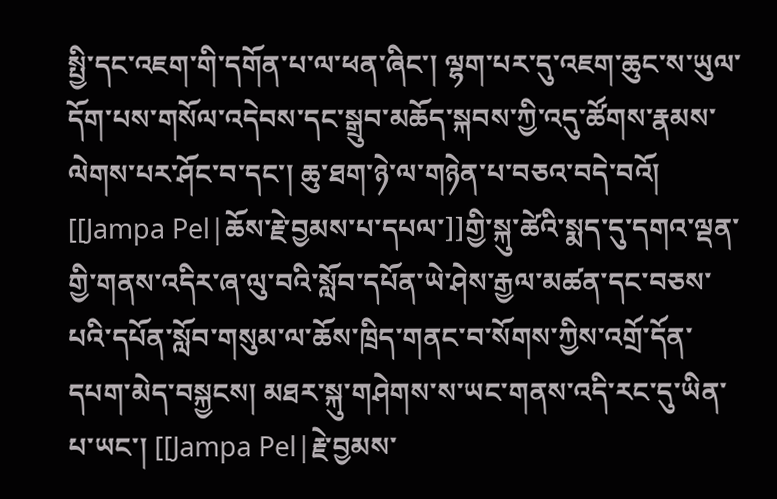སྤྱི་དང་འཇག་གི་དགོན་པ་ལ་ཕན་ཞིང་། ལྷག་པར་དུ་འཇག་ཆུང་ས་ཡུལ་དོག་པས་གསོལ་འདེབས་དང་སྒྲུབ་མཆོད་སྐབས་ཀྱི་འདུ་ཚོགས་རྣམས་ལེགས་པར་ཤོང་བ་དང་། ཆུ་ཐག་ཉེ་ལ་གཉེན་པ་བཅའ་བདེ་བའོ། [[Jampa Pel|ཆོས་རྗེ་བྱམས་པ་དཔལ་]]གྱི་སྐུ་ཚེའི་སྨད་དུ་དགའ་ལྡན་གྱི་གནས་འདིར་ཞ་ལུ་བའི་སློབ་དཔོན་ཡེ་ཤེས་རྒྱལ་མཚན་དང་བཅས་པའི་དཔོན་སློབ་གསུམ་ལ་ཆོས་ཁྲིད་གནང་བ་སོགས་ཀྱིས་འགྲོ་དོན་དཔག་མེད་བསྐྱངས། མཐར་སྐུ་གཤེགས་ས་ཡང་གནས་འདི་རང་དུ་ཡིན་པ་ཡང་། [[Jampa Pel|རྗེ་བྱམས་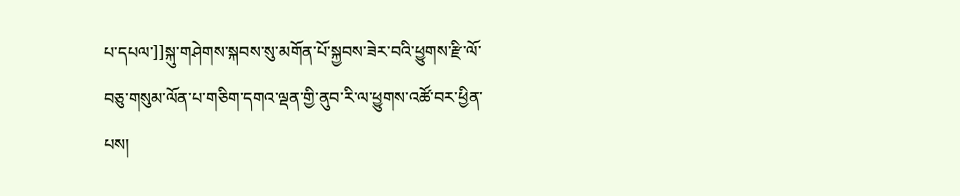པ་དཔལ་]]སྐུ་གཤེགས་སྐབས་སུ་མགོན་པོ་སྐྱབས་ཟེར་བའི་ཕྱུགས་རྫི་ལོ་བཅུ་གསུམ་ལོན་པ་གཅིག་དགའ་ལྡན་གྱི་ནུབ་རི་ལ་ཕྱུགས་འཚོ་བར་ཕྱིན་པས།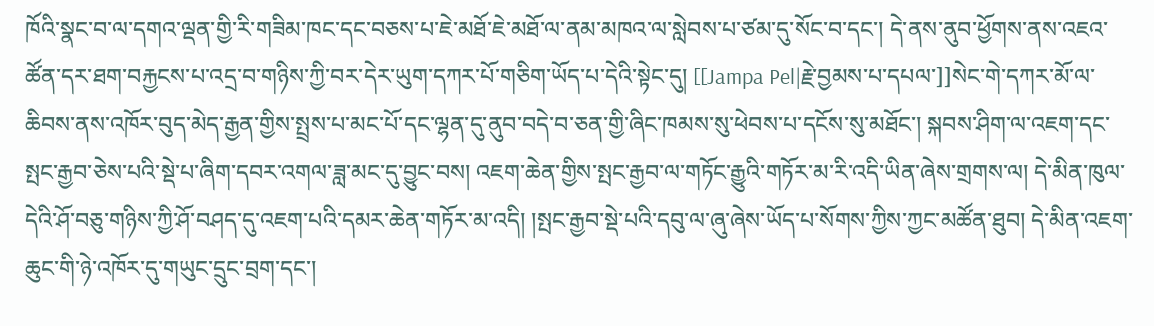ཁོའི་སྣང་བ་ལ་དགའ་ལྡན་གྱི་རི་གཟིམ་ཁང་དང་བཅས་པ་ཇེ་མཐོ་ཇེ་མཐོ་ལ་ནམ་མཁའ་ལ་སླེབས་པ་ཙམ་དུ་སོང་བ་དང་། དེ་ནས་ནུབ་ཕྱོགས་ནས་འཇའ་ཚོན་དར་ཐག་བརྐྱངས་པ་འདྲ་བ་གཉིས་ཀྱི་བར་དེར་ཡུག་དཀར་པོ་གཅིག་ཡོད་པ་དེའི་སྟེང་དུ། [[Jampa Pel|རྗེ་བྱམས་པ་དཔལ་]]སེང་གེ་དཀར་མོ་ལ་ཆིབས་ནས་འཁོར་བུད་མེད་རྒྱན་གྱིས་སྤྲས་པ་མང་པོ་དང་ལྷན་དུ་ནུབ་བདེ་བ་ཅན་གྱི་ཞིང་ཁམས་སུ་ཕེབས་པ་དངོས་སུ་མཐོང་། སྐབས་ཤིག་ལ་འཇག་དང་སྤང་རྒྱབ་ཅེས་པའི་སྡེ་པ་ཞིག་དབར་འགལ་ཟླ་མང་དུ་བྱུང་བས། འཇག་ཆེན་གྱིས་སྤང་རྒྱབ་ལ་གཏོང་རྒྱུའི་གཏོར་མ་རི་འདི་ཡིན་ཞེས་གྲགས་ལ། དེ་མིན་ཁུལ་དེའི་ཤོ་བཅུ་གཉིས་ཀྱི་ཤོ་བཤད་དུ་འཇག་པའི་དམར་ཆེན་གཏོར་མ་འདི། །སྤང་རྒྱབ་སྡེ་པའི་དབུ་ལ་ཞུ་ཞེས་ཡོད་པ་སོགས་ཀྱིས་ཀྱང་མཚོན་ཐུབ། དེ་མིན་འཇག་ཆུང་གི་ཉེ་འཁོར་དུ་གཡུང་དྲུང་བྲག་དང་།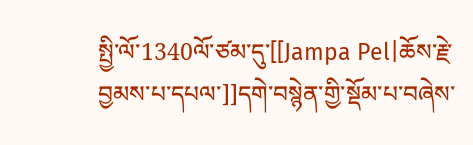སྤྱི་ལོ་1340ལོ་ཙམ་དུ་[[Jampa Pel|ཆོས་རྗེ་བྱམས་པ་དཔལ་]]དགེ་བསྙེན་གྱི་སྡོམ་པ་བཞེས་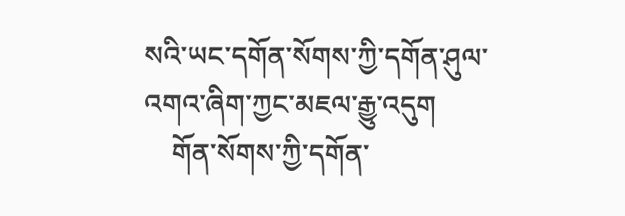སའི་ཡང་དགོན་སོགས་ཀྱི་དགོན་ཤུལ་འགའ་ཞིག་ཀྱང་མཇལ་རྒྱུ་འདུག
    གོན་སོགས་ཀྱི་དགོན་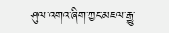ཤུལ་འགའ་ཞིག་ཀྱང་མཇལ་རྒྱུ་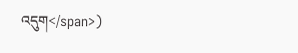འདུག</span>)